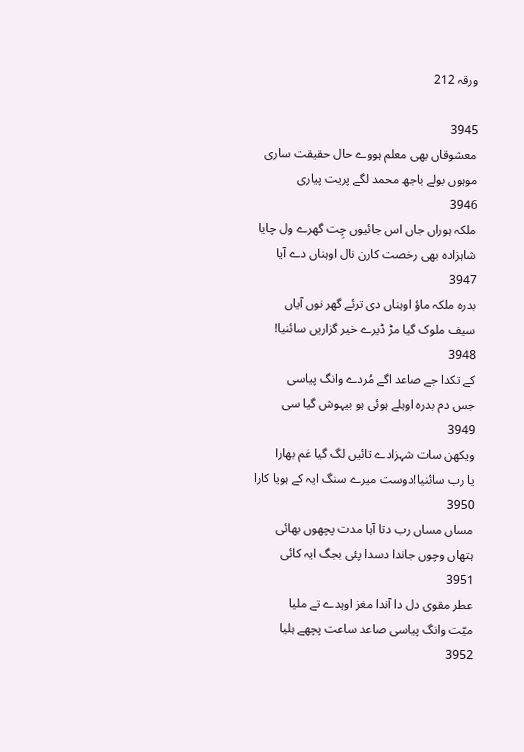ورقہ 212

3945
معشوقاں بھی معلم ہووے حال حقیقت ساری
موہوں بولے باجھ محمد لگے پریت پیاری
3946
ملکہ ہوراں جاں اس جائیوں چِت گھرے ول چایا
شاہزادہ بھی رخصت کارن نال اوہناں دے آیا
3947
بدرہ ملکہ ماؤ اوہناں دی ترئے گھر نوں آیاں
سیف ملوک گیا مڑ ڈیرے خیر گزاریں سائنیا!
3948
کے تکدا جے صاعد اگے مُردے وانگ پیاسی
جس دم بدرہ اوہلے ہوئی ہو بیہوش گیا سی
3949
ویکھن سات شہزادے تائیں لگ گیا غم بھارا
یا رب سائنیا!دوست میرے سنگ ایہ کے ہویا کارا
3950
مساں مساں رب دتا آہا مدت پچھوں بھائی
ہتھاں وچوں جاندا دسدا پئی بجگ ایہ کائی
3951
عطر مقوی دل دا آندا مغز اوہدے تے ملیا
میّت وانگ پیاسی صاعد ساعت پچھے ہلیا
3952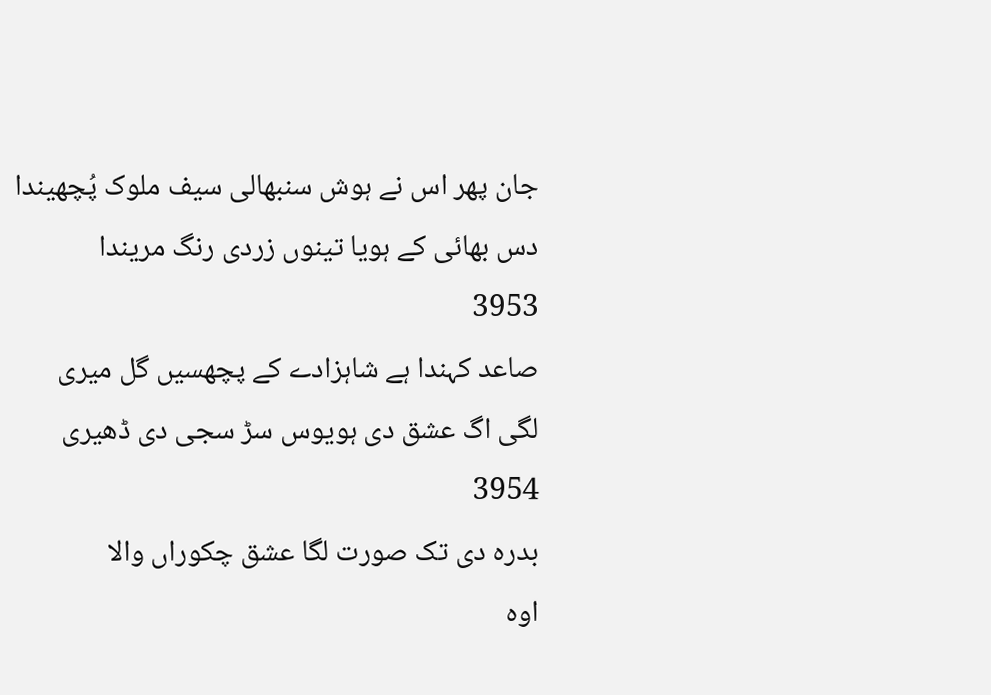جان پھر اس نے ہوش سنبھالی سیف ملوک پُچھیندا
دس بھائی کے ہویا تینوں زردی رنگ مریندا
3953
صاعد کہندا ہے شاہزادے کے پچھسیں گل میری
لگی اگ عشق دی ہویوس سڑ سجی دی ڈھیری
3954
بدرہ دی تک صورت لگا عشق چکوراں والا
اوہ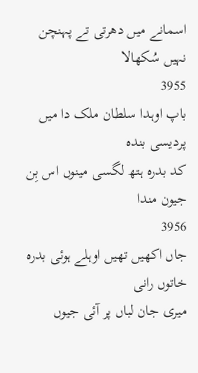اسمانے میں دھرتی تے پہنچن نہیں سُکھالا
3955
باپ اوہدا سلطان ملک دا میں پردیسی بندہ
کد بدرہ ہتھ لگسی مینوں اس بِن جیون مندا
3956
جاں اکھیں تھیں اوہلے ہوئی بدرہ خاتوں رانی
میری جان لباں پر آئی جیوں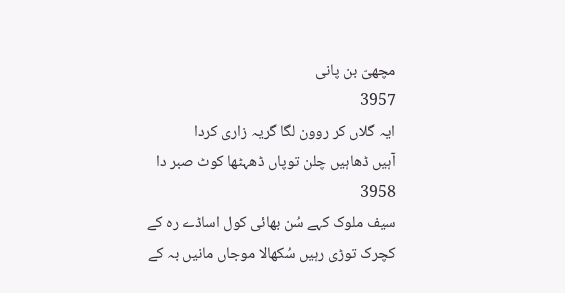مچھیّ بن پانی
3957
ایہ گلاں کر روون لگا گریہ زاری کردا
آہیں ڈھاہیں چلن توپاں ڈھہٹھا کوٹ صبر دا
3958
سیف ملوک کہے سُن بھائی کول اساڈے رہ کے
کچرک توڑی رہیں سُکھالا موجاں مانیں بہ کے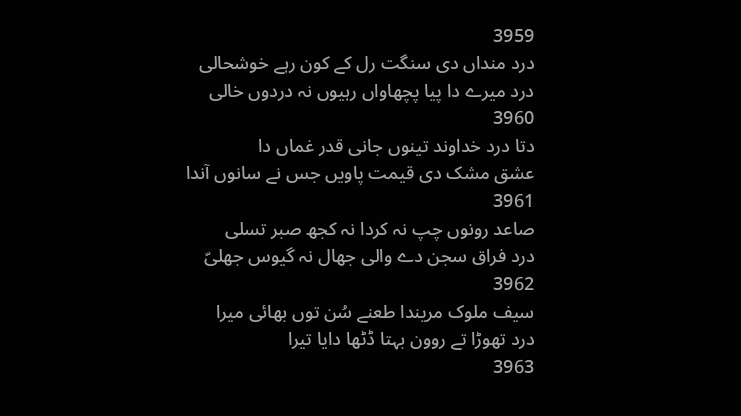3959
درد منداں دی سنگت رل کے کون رہے خوشحالی
درد میرے دا پیا پچھاواں رہیوں نہ دردوں خالی
3960
دتا درد خداوند تینوں جانی قدر غماں دا
عشق مشک دی قیمت پاویں جس نے سانوں آندا
3961
صاعد رونوں چپ نہ کردا نہ کجھ صبر تسلی
درد فراق سجن دے والی جھال نہ گیوس جھلیّ
3962
سیف ملوک مریندا طعنے سُن توں بھائی میرا
درد تھوڑا تے روون بہتا ڈٹھا دایا تیرا
3963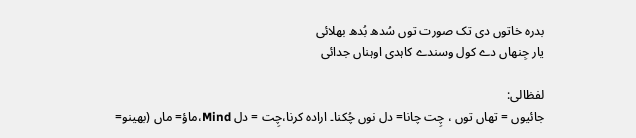بدرہ خاتوں دی تک صورت توں سُدھ بُدھ بھلائی
یار جِنھاں دے کول وسندے کاہدی اوہناں جدائی

لفظالی:
جائیوں = تھاں توں ، چِت چانا= دل نوں چُکنا۔ ارادہ کرنا،چِت = دل Mind،ماؤ= ماں (بھینو=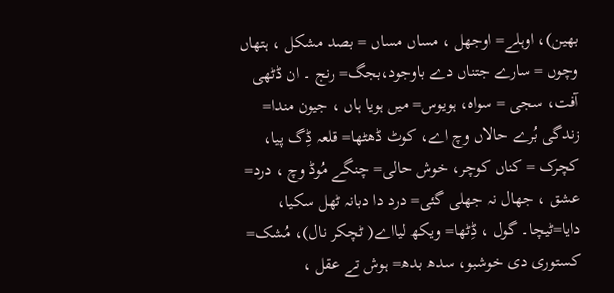بھین)، اوہلے= اوجھل ، مساں مساں = بصد مشکل ، ہتھاں وچوں = سارے جتناں دے باوجود،بجگ= رنج ۔ ان ڈٹھی آفت، سجی = سواہ، ہویوس= میں ہویا ہاں ، جیون مندا= زندگی بُرے حالاں وچ اے، کوٹ ڈھٹھا= قلعہ ڈِگ پیا، کچرک = کناں کوچر، خوش حالی= چنگے مُوڈ وچ ، درد= عشق ، جھال نہ جھلی گئی= درد دا دبانہ ٹھل سکیا، دایا=ٹیچا۔ گول ، ڈِٹھا= ویکھ لیااے( ٹچکر نال)، مُشک= کستوری دی خوشبو، سدھ بدھ= ہوش تے عقل ،